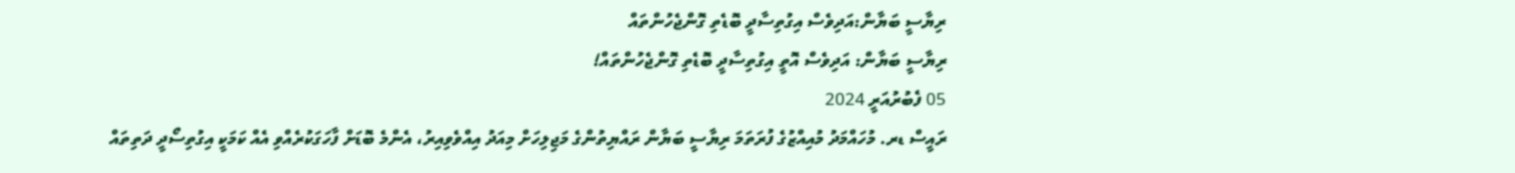ރިޔާސީ ބަޔާން:އަދިވެސް އިގުތިސާދީ ބޮޑެތި ގޮންޖެހުންތައް
ރިޔާސީ ބަޔާން: އަދިވެސް އޮތީ އިގުތިސާދީ ބޮޑެތި ގޮންޖެހުންތައް!
05 ފެބުރުއަރީ 2024
ރައީސް ޑރ. މުހައްމަދު މުއިއްޒުގެ ފުރަތަމަ ރިޔާސީ ބަޔާން ރައްޔިތުންގެ މަޖިލިހަށް މިއަދު އިއްވެވިއިރު، އެންމެ ބޮޑަށް ފާހަގަކުރެއްވި އެއް ކަމަކީ އިގުތިސޯދީ ދަތިތައް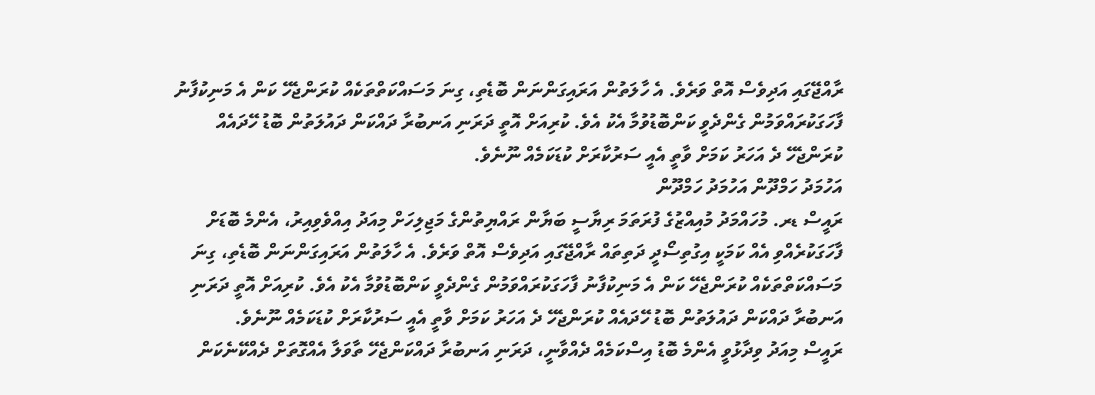ރާއްޖޭގައި އަދިވެސް އޮތް ވަރެވެ. އެ ހާލަތުން އަރައިގަންނަން ބޮޑެތި، ގިނަ މަސައްކަތްތަކެއް ކުރަންޖެހޭ ކަން އެ މަނިކުފާނު ފާހަގަކުރައްވަމުން ގެންދެވީ ކަންބޮޑުވުމާ އެކު އެވެ. ކުރިއަށް އޮތީ ދަރަނި އަނބުރާ ދައްކަން ދައުލަތުން ބޮޑު ހޭދައެއް ކުރަންޖެހޭ ދެ އަހަރު ކަމަށް ވާތީ އެއީ ސަރުކާރަށް ކުޑަކަމެއް ނޫނެވެ.
އަހުމަދު ހަމްދޫން އަހުމަދު ހަމްދޫން
ރައީސް ޑރ. މުހައްމަދު މުއިއްޒުގެ ފުރަތަމަ ރިޔާސީ ބަޔާން ރައްޔިތުންގެ މަޖިލިހަށް މިއަދު އިއްވެވިއިރު، އެންމެ ބޮޑަށް ފާހަގަކުރެއްވި އެއް ކަމަކީ އިގުތިސޯދީ ދަތިތައް ރާއްޖޭގައި އަދިވެސް އޮތް ވަރެވެ. އެ ހާލަތުން އަރައިގަންނަން ބޮޑެތި، ގިނަ މަސައްކަތްތަކެއް ކުރަންޖެހޭ ކަން އެ މަނިކުފާނު ފާހަގަކުރައްވަމުން ގެންދެވީ ކަންބޮޑުވުމާ އެކު އެވެ. ކުރިއަށް އޮތީ ދަރަނި އަނބުރާ ދައްކަން ދައުލަތުން ބޮޑު ހޭދައެއް ކުރަންޖެހޭ ދެ އަހަރު ކަމަށް ވާތީ އެއީ ސަރުކާރަށް ކުޑަކަމެއް ނޫނެވެ.
ރައީސް މިއަދު ވިދާޅުވީ އެންމެ ބޮޑު އިސްކަމެއް ދެއްވާނީ، ދަރަނި އަނބުރާ ދައްކަންޖެހޭ ތާވަލާ އެއްގޮތަށް ދެއްކޭނެކަން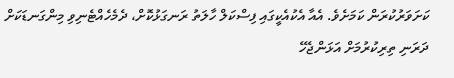ކަށަވަރުކުރަން ކަމަށެވެ. އެއާ އެކުއެކީގައި ފިސްކަލް ހާލަތު ރަނގަޅުކޮށް، ދެމެހެއްޓެނިވި މިންގަނޑަކަށް ދަރަނި ތިރިކުރުމަށް އަޅަންޖެހޭ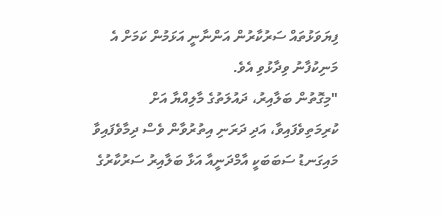ފިޔަވަޅުތައް ސަރުކާރުން އަންނާނީ އަޅަމުން ކަމަށް އެ މަނިކުފާނު ވިދާޅުވި އެވެ.
"މިގޮތުން ބަލާއިރު، ދައުލަތުގެ މާލިއްޔާ އަށް ކުރިމަތިވެފައިވާ، އަދި ދަރަނި އިތުރުވާން ވެސް ދިމާވެފައިވާ މައިގަނޑު ސަބަބަކީ އާމްދަނީއާ އަޅާ ބަލާއިރު ސަރުކާރުގެ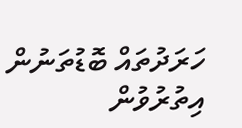ހަރަދުތައް ބޮޑުތަނުން އިތުރުވުން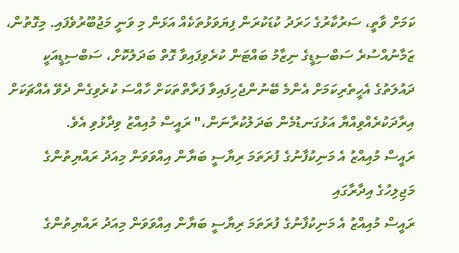ކަމަށް ވާތީ، ސަރުކާރުގެ ހަރަދު ކުޑަކުރަން ފިޔަވަޅުތަކެއް އަޅަން މި ވަނީ މަޖުބޫރުވެފައި. މިގޮތުން، ޒަމާނުއްސުރެ ސަބްސިޑީގެ ނިޒާމު ބައްޓަން ކުރެވިފައިވާ ގޮތް ބަދަލުކޮށް، ސަބްސިޑީއަކީ ދައުލަތުގެ އެހީތެރިކަމަށް އެންމެ ބޭނުންޖެހިފައިވާ ފަރާތްތަކަށް ހާއްސަ ކުރެވިގެން ދެވޭ އެއްޗަކަށް އިރާދަކުރެއްވިއްޔާ އަޅުގަނޑުމެން ބަދަލުކުރާނަން،" ރައީސް މުއިއްޒު ވިދާޅުވި އެވެ.
ރައީސް މުއިއްޒު އެ މަނިކުފާނުގެ ފުރަތަމަ ރިޔާސީ ބަޔާން އިއްވަވަން މިއަދު ރައްޔިތުންގެ މަޖިލިހުގެ އިދާރާގައި
ރައީސް މުއިއްޒު އެ މަނިކުފާނުގެ ފުރަތަމަ ރިޔާސީ ބަޔާން އިއްވަވަން މިއަދު ރައްޔިތުންގެ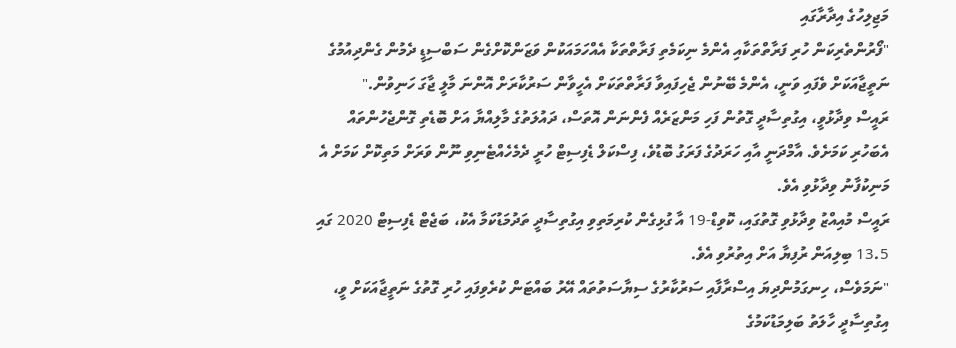މަޖިލިހުގެ އިދާރާގައި
"ފޯރުންތެރިކަން ހުރި ފަރާތްތަކާއި އެންމެ ނިކަމެތި ފަރާތްތަކާ އެއްހަމައަކުން ވަޒަންކޮށްގެން ސަބްސިޑީ ދެމުން ގެންދިއުމުގެ ނަތީޖާއަކަށް ވެފައި ވަނީ، އެންމެ ބޭނުން ޖެހިފައިވާ ފަރާތްތަކަށް އެހީވާން ސަރުކާރަށް އޮންނަ މާލީ ޖާގަ ހަނިވުން."
ރައީސް ވިދާޅުވީ، އިގުތިސާދީ ގޮތުން ފަހި މަންޒަރެއް ފެންނަން އޮތަސް، ދައުލަތުގެ މާލިއްޔާ އަށް ބޮޑެތި ގޮންޖެހުންތައް އެބަހުރި ކަމަށެވެ. އާމްދަނީ އާއި ހަރަދުގެ ފަރަގު ބޮޑުވެ، ފިސްކަލް ޑެފިސިޓް ހުރީ ދެމެހެއްޓެނިވި ނޫން ވަރަށް މަތިކޮށް ކަމަށް އެ މަނިކުފާނު ވިދާޅުވި އެވެ.
ރައީސް މުއިއްޒު ވިދާޅުވި ގޮތުގައި، ކޮވިޑް-19 އާ ގުޅިގެން ކުރިމަތިވި އިގުތިސާދީ ތަދުމަޑުކަމާ އެކު، ބަޖެޓް ޑެފިސިޓް 2020 ގައި 13.5 ބިލިއަން ރުފިޔާ އަށް އިތުރުވި އެވެ.
"ނަމަވެސް، ހިނގަމުންދިޔަ އިސްރާފާއި ސަރުކާރުގެ ސިޔާސަތުތައް އޭރު ބައްޓަން ކުރެވިފައި ހުރި ގޮތުގެ ނަތީޖާއަކަށް ވީ، އިގުތިސާދީ ހާލަތު ބަލިމަޑުކަމުގެ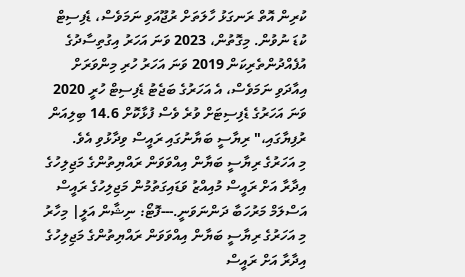ކުރިން އޮތް ރަނގަޅު ހާލަތަށް ރުޖޫއަވި ނަމަވެސް، ޑެފިސިޓް ކުޑަ ނުވުން. މިގޮތުން، 2023 ވަނަ އަހަރު އިގުތިސާދުގެ އުފެއްދުންތެރިކަން 2019 ވަނަ އަހަރު ހުރި މިންވަރަށް އިއާދަވި ނަމަވެސް، އެ އަހަރުގެ ބަޖެޓު ޑެފިސިޓް ހުރީ 2020 ވަނަ އަހަރުގެ ޑެފިސިޓަށް ވުރެ ވެސް ފުޅާކޮށް 14.6 ބިލިއަން ރުފިޔާގައި،" ރިޔާސީ ބަޔާނުގައި ރައީސް ވިދާޅުވި އެވެ.
މި އަހަރުގެ ރިޔާސީ ބަޔާން އިއްވަވަން ރައްޔިތުންގެ މަޖިލިހުގެ އިދާރާ އަށް ރައީސް މުއިއްޒު ވަޑައިގަތުމުން މަޖިލިހުގެ ރައީސް އަސްލަމް މަރުހަބާ ދަންނަވަނީ.---ފޮޓޯ: ނިޝާން އަލީ| މިހާރު
މި އަހަރުގެ ރިޔާސީ ބަޔާން އިއްވަވަން ރައްޔިތުންގެ މަޖިލިހުގެ އިދާރާ އަށް ރައީސް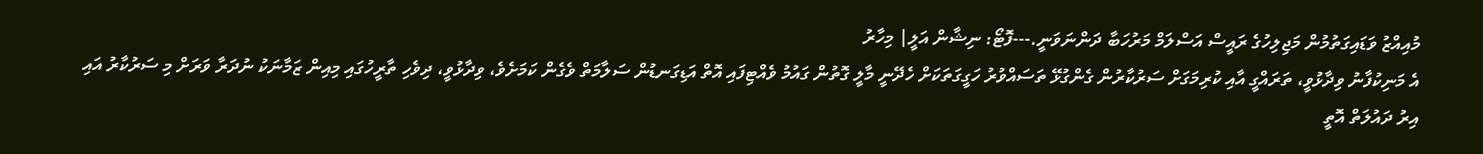މުއިއްޒު ވަޑައިގަތުމުން މަޖިލިހުގެ ރައީސް އަސްލަމް މަރުހަބާ ދަންނަވަނީ.---ފޮޓޯ: ނިޝާން އަލީ| މިހާރު
އެ މަނިކުފާނު ވިދާޅުވީ، ތަރައްގީ އާއި ކުރިމަގަށް ސަރުކާރުން ގެންގުޅޭ ތަސައްވުރު ހަގީގަތަކަށް ހެދޭނީ މާލީ ގޮތުން ގައުމު ވެއްޓިފައި އޮތް އަޑިގަނޑުން ސަލާމަތް ވެގެން ކަމަށެވެ، ވިދާޅުވީ، ދިވެހި ތާރީހުގައި މިއިން ޒަމާނަކު ނުދަރާ ވަރަށް މި ސަރުކާރު އައި އިރު ދައުލަތް އޮތީ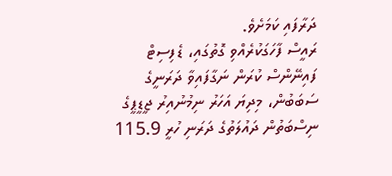ދަރާފައި ކަމަށެވެ.
ރައީސް ފާހަގަކުރެއްވި ގޮތުގައި، ޑެފިސިޓް ފައިނޭންސް ކުރަން ނަގާފައިވާ ދަރަނީގެ ސަބަބުން، މިދިޔަ އަހަރު ނިމުނުއިރު ޖީޑީޕީގެ ނިސްބަތުން ދައުލަތުގެ ދަރަނި ހުރީ 115.9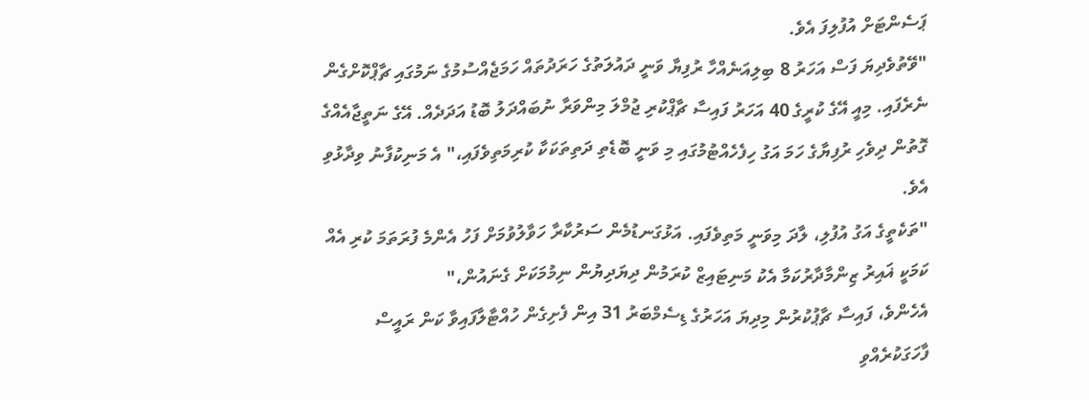ޕަސެންޓަށް އުފުލިފަ އެވެ.
"ވޭތުވެދިޔަ ފަސް އަހަރު 8 ބިލިއަނެއްހާ ރުފިޔާ ވަނީ ދައުލަތުގެ ހަރަދުތައް ހަމަޖެއްސުމުގެ ނަމުގައި ޗާޕްކޮށްގެން ނެރެފައި. މިއީ އޭގެ ކުރީގެ 40 އަހަރު ފައިސާ ޗާޕްކުރި ޖުމްލަ މިންވަރާ ނުބައްދަލު ބޮޑު އަދަދެއް. އޭގެ ނަތީޖާއެއްގެ ގޮތުން ދިވެހި ރުފިޔާގެ ހަމަ އަގު ހިފެހެއްޓުމުގައި މި ވަނީ ބޮޑެތި ދަތިތަކަކާ ކުރިމަތިވެފައި،" އެ މަނިކުފާނު ވިދާޅުވި އެވެ.
"ތަކެތީގެ އަގު އުފުލި، ލާދަ މިވަނީ މަތިވެފައި. އަޅުގަނޑުމެން ސަރުކާރާ ހަވާލުވުމަށް ފަހު އެންމެ ފުރަތަމަ ކުރި އެއް ކަމަކީ ޣައިރު ޒިންމާދާރުކަމާ އެކު މަނިޓައިޒް ކުރަމުން ދިޔަދިޔުން ނިމުމަކަށް ގެނައުން،"
އެހެންވެ، ފައިސާ ޗާޕުކުރުން މިދިޔަ އަހަރުގެ ޑިސެމްބަރު 31 އިން ފެށިގެން ހުއްޓާލާފައިވާ ކަން ރައީސް ފާހަގަކުރެއްވި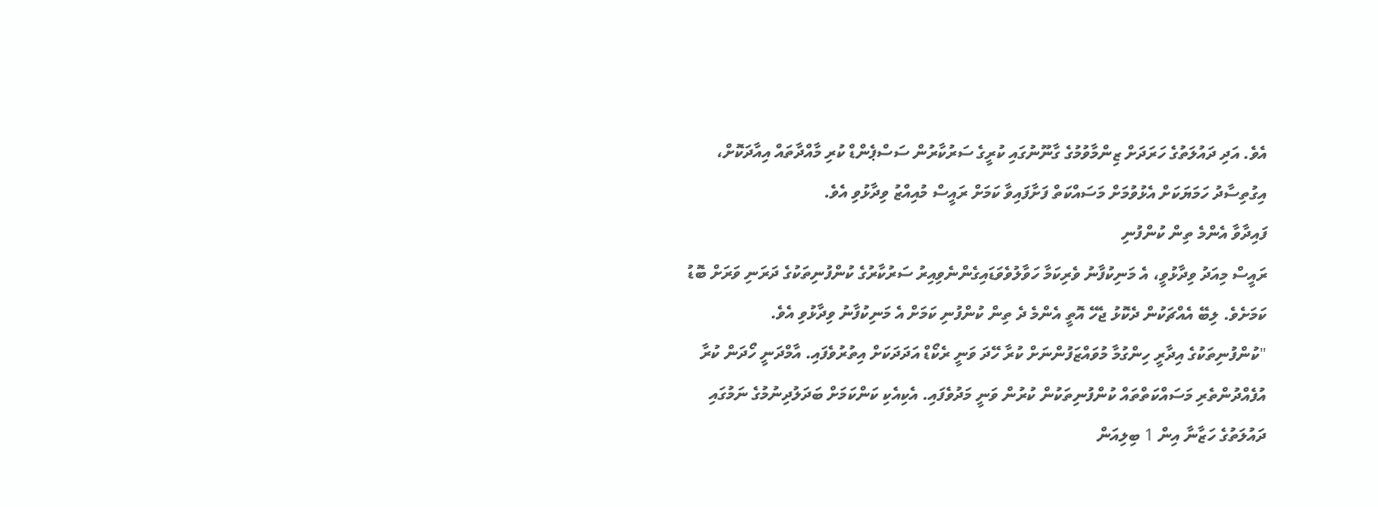އެވެ. އަދި ދައުލަތުގެ ހަރަދަށް ޒިންމާވުމުގެ ގާނޫނުގައި ކުރީގެ ސަރުކާރުން ސަސްޕެންޑް ކުރި މާއްދާތައް އިއާދަކޮށް، އިގުތިސާދު ހަމަޔަކަށް އެޅުވުމަށް މަސައްކަތް ފަށާފައިވާ ކަމަށް ރައީސް މުއިއްޒު ވިދާޅުވި އެވެ.
ފައިދާވާ އެންމެ ތިން ކުންފުނި
ރައީސް މިއަދު ވިދާޅުވީ، އެ މަނިކުފާނު ވެރިކަމާ ހަވާލުވެވަޑައިގެންނެވިއިރު ސަރުކާރުގެ ކުންފުނިތަކުގެ ދަރަނި ވަރަށް ބޮޑު ކަމަށެވެ. ލިބޭ އެއްޗަކުން ދެކޮޅު ޖެހޭ އޮތީ އެންމެ ދެ ތިން ކުންފުނި ކަމަށް އެ މަނިކުފާނު ވިދާޅުވި އެވެ.
"ކުންފުނިތަކުގެ އިދާރީ ހިންގުމާ މުވައްޒަފުންނަށް ކުރާ ހޭދަ ވަނީ ރެކޯޑް އަދަދަކަށް އިތުރުވެފައި. އާމްދަނީ ހޯދަން ކުރާ އުފެއްދުންތެރި މަސައްކަތްތައް ކުންފުނިތަކުން ކުރުން ވަނީ މަދުވެފައި. އެކިއެކި ކަންކަމަށް ބަދަލުދިނުމުގެ ނަމުގައި ދައުލަތުގެ ހަޒާނާ އިން 1 ބިލިއަން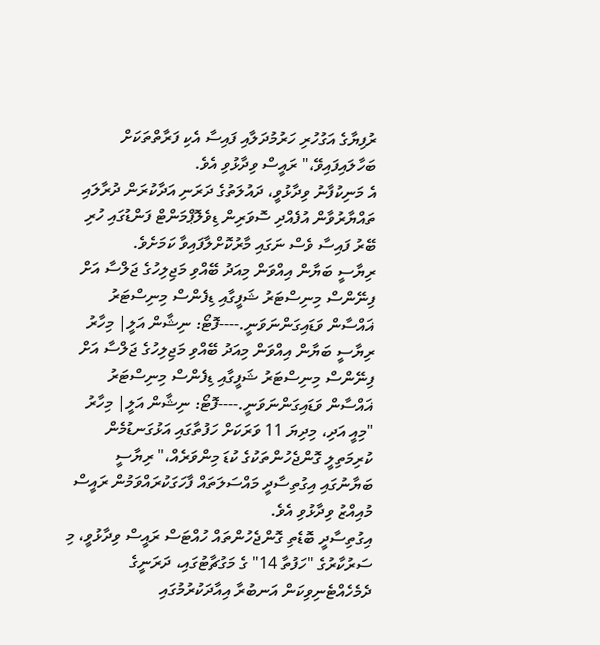ރުފިޔާގެ އަގުހުރި ހަރުމުދަލާއި ފައިސާ އެކި ފަރާތްތަކަށް ބަހާލައިފައިވޭ،" ރައީސް ވިދާޅުވި އެވެ.
އެ މަނިކުފާނު ވިދާޅުވީ، ދައުލަތުގެ ދަރަނި އަދާކުރަން ދުރާލައި ތައްޔާރުވާން އުފެއްދި ސޮވަރިން ޑިވެލޮޕްމަންޓް ފަންޑުގައި ހުރި ބޭރު ފައިސާ ވެސް ނަގައި މާރުކޮށްލާފައިވާ ކަމަށެވެ.
ރިޔާސީ ބަޔާން އިއްވަން މިއަދު ބޭއްވި މަޖިލިހުގެ ޖަލްސާ އަށް ފިނޭންސް މިނިސްޓަރު ޝަފީގާއި ޑިފެންސް މިނިސްޓަރު ޣައްސާން ވަޑައިގަންނަވަނީ.----ފޮޓޯ: ނިޝާން އަލީ| މިހާރު
ރިޔާސީ ބަޔާން އިއްވަން މިއަދު ބޭއްވި މަޖިލިހުގެ ޖަލްސާ އަށް ފިނޭންސް މިނިސްޓަރު ޝަފީގާއި ޑިފެންސް މިނިސްޓަރު ޣައްސާން ވަޑައިގަންނަވަނީ.----ފޮޓޯ: ނިޝާން އަލީ| މިހާރު
"މިއީ އަދި، މިދިޔަ 11 ވަރަކަށް ހަފުތާގައި އަޅުގަނޑުމެން ކުރިމަތިލީ ގޮންޖެހުންތަކުގެ ކުޑަ މިންވަރެއް،" ރިޔާސީ ބަޔާނުގައި އިގުތިސާދީ މައްސަލަތައް ފާހަގަކުރައްވަމުން ރައީސް މުއިއްޒު ވިދާޅުވި އެވެ.
އިގުތިސާދީ ބޮޑެތި ގޮންޖެހުންތައް ހުއްޓަސް ރައީސް ވިދާޅުވީ، މި ސަރުކާރުގެ "ހަފުތާ 14" ގެ މަގުޗާޓުގައި، ދަރަނީގެ ދެމެހެއްޓެނިވިކަން އަނބުރާ އިއާދަކުރުމުގައި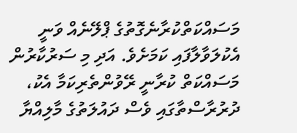މަސައްކަތްކުރާނެގޮތުގެ ޕްލޭނެއް ވަނީ އެކުލަވާލާފައި ކަމަށެވެ. އަދި މި ސަރުކާރުން މަސައްކަތް ކުރާނީ ރޭވުންތެރިކަމާ އެކު، ދުރުރާސްތާގައި ވެސް ދައުލަތުގެ މާލިއްޔާ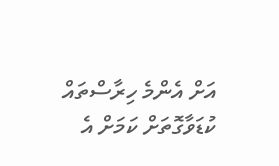އަށް އެންމެ ހިރާސްތައް ކުޑަވާގޮތަށް ކަމަށް އެ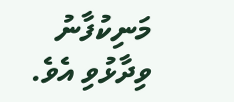މަނިކުފާނު ވިދާޅުވި އެވެ.